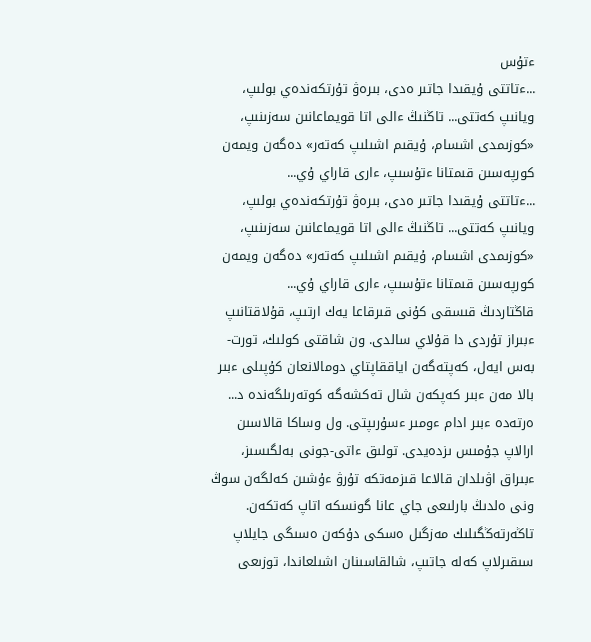ءتۇس
...ءتاتتى ۇيقىدا جاتىر ەدى، بىرەۋ تۇرتكەندەي بولىپ، ويانىپ كەتتى... تاڭنىڭ ءالى اتا قويماعانىن سەزىنىپ، «كوزىمدى اشسام، ۇيقىم اشىلىپ كەتەر» دەگەن ويمەن كورپەسىن قىمتانا ءتۇسىپ، ءارى قاراي ۇي...
...ءتاتتى ۇيقىدا جاتىر ەدى، بىرەۋ تۇرتكەندەي بولىپ، ويانىپ كەتتى... تاڭنىڭ ءالى اتا قويماعانىن سەزىنىپ، «كوزىمدى اشسام، ۇيقىم اشىلىپ كەتەر» دەگەن ويمەن كورپەسىن قىمتانا ءتۇسىپ، ءارى قاراي ۇي...
قاڭتاردىڭ قىسقى كۇنى قىرقاعا يەك ارتىپ، قۇلاقتانىپ ءبىراز تۇردى دا قۇلاي سالدى. ون شاقتى كولىك، تورت-بەس ايەل، كەپتەگەن اياققاپتاي دومالانعان كۇپىلى ءبىر بالا مەن ءبىر كەپكەن شال تەكشەگە كوتەرىلگەندە د...
ەرتەدە ءبىر ادام ءومىر ءسۇرىپتى. ول وساكا قالاسىن ارالاپ جۇمىس ىزدەيدى. تولىق ءاتى-جونى بەلگىسىز، ءبىراق اۋىلدان قالاعا قىزمەتكە تۇرۋ ءۇشىن كەلگەن سوڭ ونى ەلدىڭ بارلىعى جاي عانا گونسكە اتاپ كەتكەن.
تاڭەرتەڭگىلىك مەزگىل ەسكى دۇكەن ەسىگى جايلاپ سىقىرلاپ كەلە جاتىپ، شالقاسىنان اشىلعاندا، توزىعى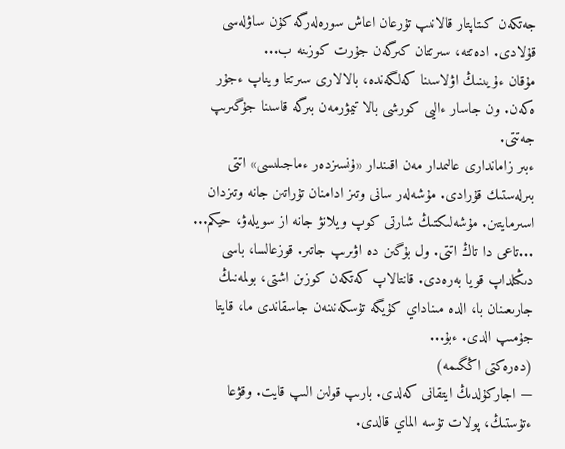جەتكەن كىتاپتار قالانىپ تۇرعان اعاش سورەلەرگە كۇن ساۋلەسى قۇلادى. ادەتتە، سىرتتان كىرگەن جۇرت كوزىنە ب...
مۇقان ءۇيىنىڭ اۋلاسىنا كەلگەندە، بالالارى سىرتتا ويناپ ءجۇر ەكەن. ون جاسار ءاليى كورشى بالا تيمۋرمەن بىرگە قاسىنا جۇگىرىپ جەتتى.
ءبىر زاماندارى عالىمدار مەن اقىندار «ۇنسىزدەر ءماجىلىسى» اتتى بىرلەستىك قۇرادى. مۇشەلەر سانى وتىز ادامنان تۇراتىن جانە وتىزدان اسىرمايتىن. مۇشەلىكتىڭ شارتى كوپ ويلانۋ جانە از سويلەۋ، حيكم...
...تاعى دا تاڭ اتتى. ول بۇگىن دە اۋىرىپ جاتىر. قوزعالسا، باسى دىڭىلداپ قويا بەرەدى. قانتالاپ كەتكەن كوزىن اشتى، بولمەنىڭ جارىعىنان با، الدە مىناداي كۇيگە تۇسكەنىنەن جاسقاندى ما، قايتا جۇمىپ الدى. ءبۇ...
(دەرەكتى اڭگىمە)
— اجاركۇلدىڭ ايتقانى كەلدى. بارىپ قولىن الىپ قايت. وقۋعا ءتۇستىڭ، پولات تۇسە الماي قالدى.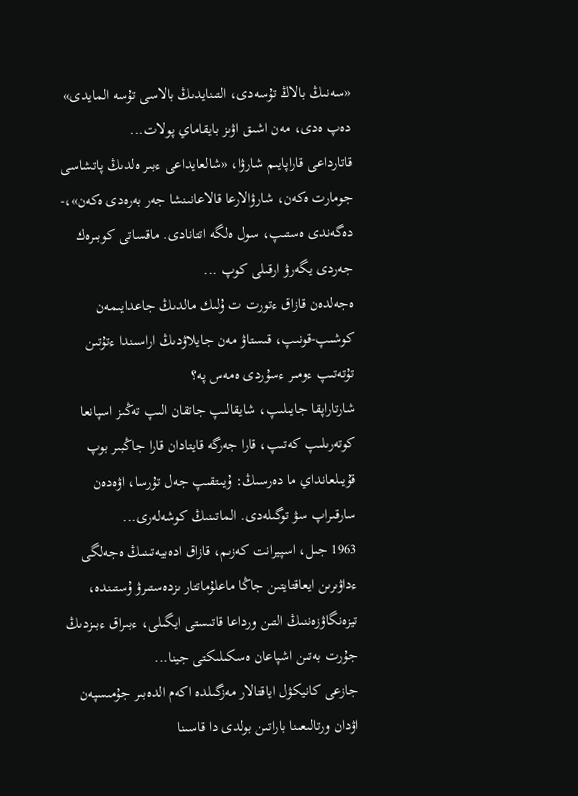«سەنىڭ بالاڭ تۇسەدى، التىنايدىڭ بالاسى تۇسە المايدى» دەپ ەدى، مەن اشىق اۋىز بايقاماي پولات...
قاتارداعى قاراپايىم شارۋا، «شالعايداعى ءبىر ەلدىڭ پاتشاسى جومارت ەكەن، شارۋالارعا قالاعانىنشا جەر بەرەدى ەكەن»،- دەگەندى ەستىپ، سول ەلگە اتتانادى. ماقساتى كوبىرەك جەردى يگەرۋ ارقىلى كوپ ...
ەجەلدەن قازاق ءتورت ت ۇلىك مالدىڭ جاعدايىمەن كوشىپ-قونىپ، قىستاۋ مەن جايلاۋدىڭ اراسىندا ءتۇتىن تۇتەتىپ ءومىر ءسۇردى ەمەس پە؟
شارتاراپقا جايىلىپ، شايقالىپ جاتقان الىپ تەڭىز اسپانعا كوتەرىلىپ كەتىپ، قارا جەرگە قايتادان قارا جاڭبىر بوپ قۇيىلعانداي ما دەرسىڭ: ۇيىتقىپ جەل تۇرسا، اۋەدەن سارقىراپ سۋ توگىلەدى. الماتىنىڭ كوشەلەرى...
1963 جىل، اسپيرانت كەزىم، قازاق ادەبيەتىنىڭ ەجەلگى ءداۋىرىن ايعاقتايتىن جاڭا ماعلۇماتتار ىزدەستىرۋ ۇستىندە، تيزەنگاۋزەننىڭ التىن ورداعا قاتىستى ايگىلى، ءبىراق ءبىزدىڭ جۇرت بەتىن اشپاعان ەسكىلىكتى جينا...
جازعى كانيكۋل اياقتالار مەزگىلدە اكەم الدەبىر جۇمىسپەن اۋدان ورتالىعىنا باراتىن بولدى دا قاسىنا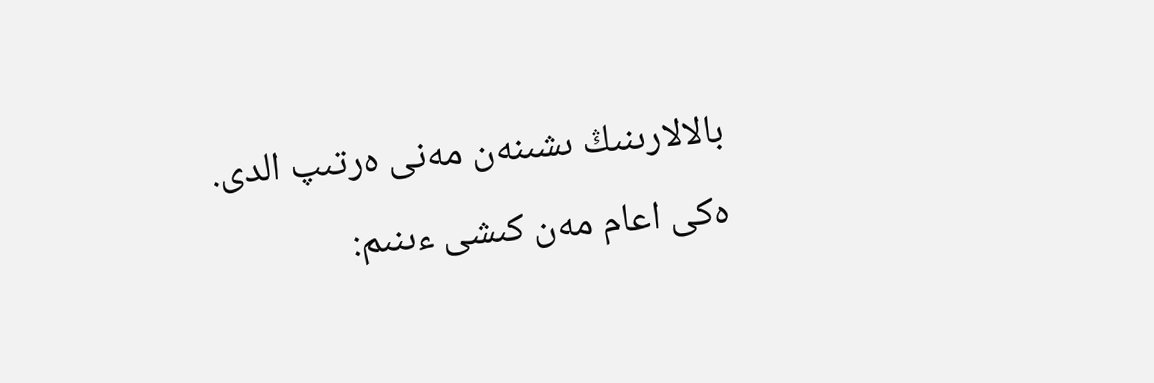بالالارىنىڭ ىشىنەن مەنى ەرتىپ الدى. ەكى اعام مەن كىشى ءىنىم: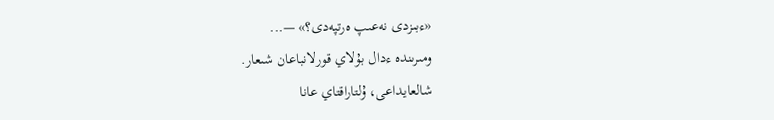«ءبىزدى نەعىپ ەرتپەدى؟» —...
ومىرىندە ءدال بۇلاي قورلانباعان شىعار.
شالعايداعى، ۇلتاراقتاي عانا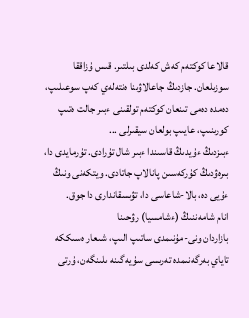قالاعا كوكتەم كەش كەلدى بىلتىر. قىس ۇزاققا سوزىلعان. جازدىڭ جاعالاۋىنا ەنتەلەي كەپ سوعىلىپ، دەمدە دەمى تىنعان كوكتەم تولقىنى ءبىر جالت ەتىپ كورىنىپ، عايىپ بولعان سيقىرلى ...
ءبىزدىڭ ءۇيدىڭ قاسىندا ءبىر شال تۇرادى. تۇرمايدى دا، بىرەۋدىڭ كۇركەسىن پانالاپ جاتادى. ويتكەنى ونىڭ ءۇيى دە، بالا-شاعاسى دا، تۋىسقاندارى دا جوق.
انام شامەننىڭ (ءشامسيا) رۋحىنا
بازاردان ونى-مۇنىمدى ساتىپ الىپ، شىعار ەسىككە تاياي بەرگەنىمدە تەرىسى سۇيەگىنە ىلىنگەن، ۇرتى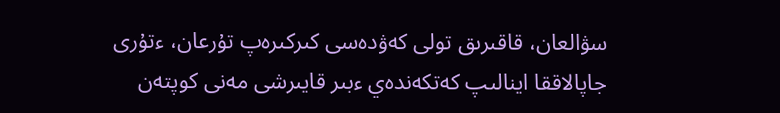سۋالعان، قاقىرىق تولى كەۋدەسى كىركىرەپ تۇرعان، ءتۇرى جاپالاققا اينالىپ كەتكەندەي ءبىر قايىرشى مەنى كوپتەن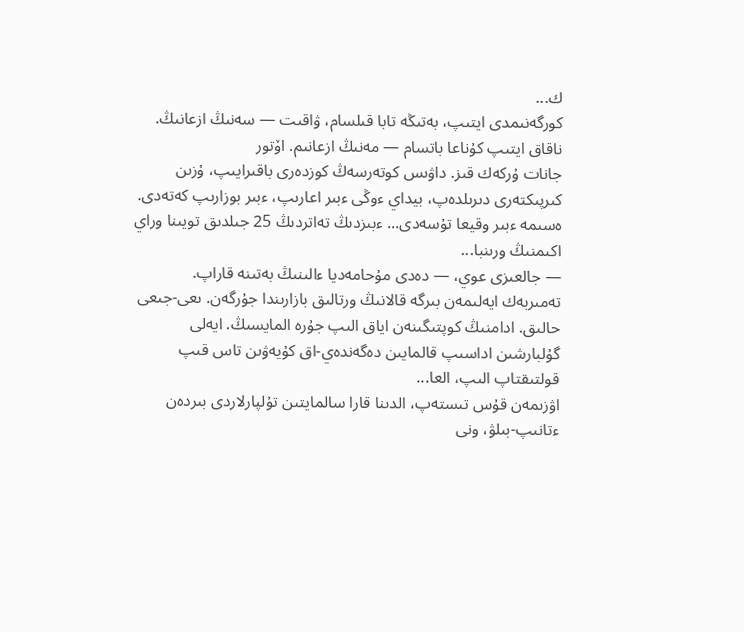ك...
كورگەنىمدى ايتىپ، بەتىڭە تابا قىلسام، ۋاقىت — سەنىڭ ازعانىڭ. ناقاق ايتىپ كۇناعا باتسام — مەنىڭ ازعانىم. اۆتور
جانات ۇركەك قىز. داۋىس كوتەرسەڭ كوزدەرى باقىرايىپ، ۇزىن كىرپىكتەرى دىرىلدەپ، بيداي ءوڭى ءبىر اعارىپ، ءبىر بوزارىپ كەتەدى. ەسىمە ءبىر وقيعا تۇسەدى... ءبىزدىڭ تەاتردىڭ 25 جىلدىق تويىنا وراي اكىمنىڭ ورىنبا...
— جالعىزى عوي، — دەدى مۇحامەديا ءالىنىڭ بەتىنە قاراپ.
تەمىربەك ايەلىمەن بىرگە قالانىڭ ورتالىق بازارىندا جۇرگەن. ىعى-جىعى حالىق. ادامنىڭ كوپتىگىنەن اياق الىپ جۇرە المايسىڭ. ايەلى گۇلبارشىن اداسىپ قالمايىن دەگەندەي-اق كۇيەۋىن تاس قىپ قولتىقتاپ الىپ، العا...
اۋزىمەن قۇس تىستەپ، الدىنا قارا سالمايتىن تۇلپارلاردى بىردەن ءتانىپ-بىلۋ، ونى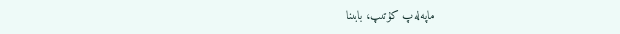ماپەلەپ كۇتىپ، بابىنا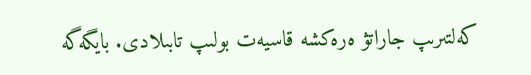كەلتىرىپ جاراتۋ ەرەكشە قاسيەت بولىپ تابىلادى. بايگەگە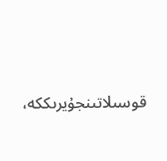قوسىلاتىنجۇيرىككە،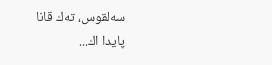سەلقوس، تەك قانا پايدا اك...